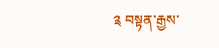༉ བསྟན་རྒྱས་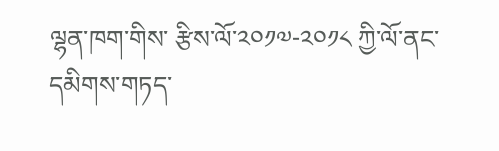ལྷན་ཁག་གིས་ རྩིས་ལོ་༢༠༡༧-༢༠༡༨ ཀྱི་ལོ་ནང་ དམིགས་གཏད་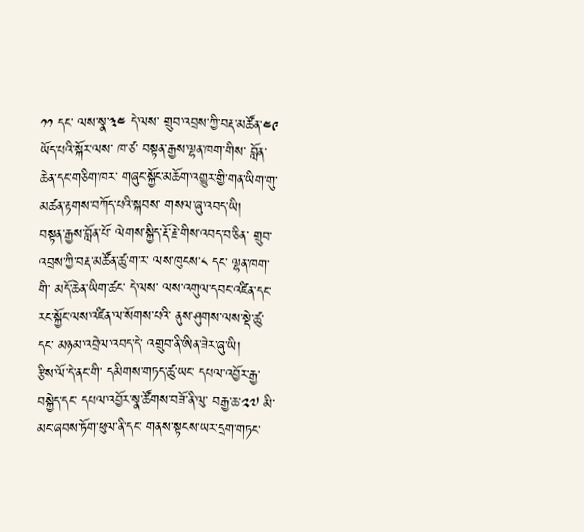༡༡ དང་ ལས་སྣ་༣༤ དེ་ལས་ གྲུབ་འབྲས་ཀྱི་བརྡ་མཚོན་༤༩ ཡོད་པའི་སྐོར་ལས་ ཁ་ཙ་ བསྟན་རྒྱས་ལྷན་ཁག་གིས་ བློན་ཆེན་དང་གཅིག་ཁར་ གཞུང་སྐྱོང་མཆོག་འགྱུར་གྱི་གན་ཡིག་གུ་ མཚན་རྟགས་བཀོད་པའི་སྐབས་ གསལ་ཞུ་འབད་ཡི།
བསྟན་རྒྱས་བློན་པོ་ ལེགས་སྐྱིད་རྡོ་རྗེ་གིས་འབད་བ་ཅིན་ གྲུབ་འབྲས་ཀྱི་བརྡ་མཚོན་ཚུ་ག་ར་ ལས་ཁུངས་༨ དང་ ལྷན་ཁག་གི་ མདོ་ཆེན་ཡིག་ཚང་ དེ་ལས་ ལས་འགུལ་དབང་འཛིན་དང་ རང་སྐྱོང་ལས་འཛིན་ལ་སོགས་པའི་ ནུས་ཤུགས་ལས་སྡེ་ཚུ་དང་ མཉམ་འབྲེལ་འབད་དེ་ འགྲུབ་ནི་ཨིན་ཟེར་ཞུ་ཡི།
རྩིས་ལོ་དེ་ནང་གི་ དམིགས་གཏད་ཚུ་ཡང་ དཔལ་འབྱོར་རྒྱ་བསྐྱེད་དང་ དཔལ་འབྱོར་སྣ་ཚོགས་བཟོ་ནི་ལུ་ བརྒྱ་ཆ་༢༧ མི་མང་ཞབས་ཏོག་ཕུལ་ནི་དང་ གནས་སྟངས་ཡར་དྲག་གཏང་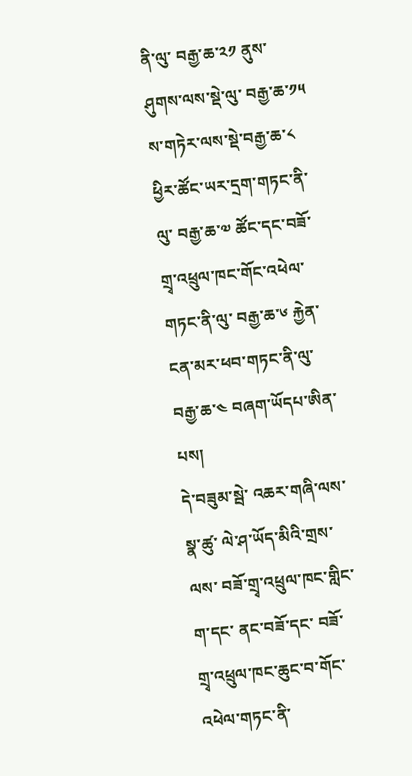ནི་ལུ་ བརྒྱ་ཆ་༢༡ ནུས་ཤུགས་ལས་སྡེ་ལུ་ བརྒྱ་ཆ་༡༥ ས་གཏེར་ལས་སྡེ་བརྒྱ་ཆ་༨ ཕྱིར་ཚོང་ཡར་དྲག་གཏང་ནི་ལུ་ བརྒྱ་ཆ་༧ ཚོང་དང་བཟོ་གྲྭ་འཕྲུལ་ཁང་གོང་འཕེལ་གཏང་ནི་ལུ་ བརྒྱ་ཆ་༦ རྐྱེན་ངན་མར་ཕབ་གཏང་ནི་ལུ་ བརྒྱ་ཆ་༤ བཞག་ཡོདཔ་ཨིན་པས།
དེ་བཟུམ་སྦེ་ འཆར་གཞི་ལས་སྣ་ཚུ་ ལེ་ཤ་ཡོད་མིའི་གྲས་ལས་ བཟོ་གྲྭ་འཕྲུལ་ཁང་གླིང་ག་དང་ ནང་བཟོ་དང་ བཟོ་གྲྭ་འཕྲུལ་ཁང་ཆུང་བ་གོང་འཕེལ་གཏང་ནི་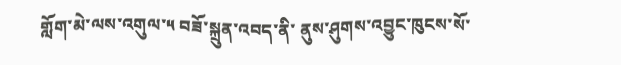གློག་མེ་ལས་འགུལ་༥ བཟོ་སྐྲུན་འབད་ནི་ ནུས་ཤུགས་འབྱུང་ཁུངས་སོ་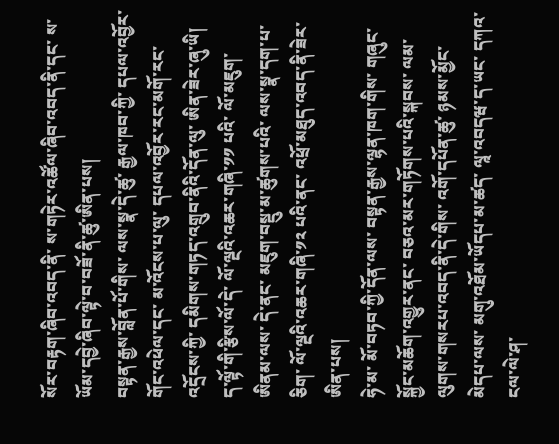སོར་བརྟག་ཞིབ་འབད་ནི་ ས་གཏེར་འཚོལ་ཞིབ་འབད་ནི་དང་ ས་ཡོམ་དབྱེ་ཞིབ་ལྟེ་བ་བཟོ་ནི་ཚུ་ཨིན་པས།
བསྟན་རྒྱས་བློན་པོ་གིས་ ལས་སྣ་དེ་ཚུ་ རྒྱལ་ཁབ་ཀྱི་ དཔལ་འབྱོར་གོང་འཕེལ་དང་ མ་འོངས་པ་ལུ་ དཔལ་འབྱོར་རང་མགོ་རང་འདྲོངས་ཀྱི་ དམིགས་གཏད་འགྲུབ་ནིའི་དོན་ལུ་ ཨིན་ཟེར་ཞུ་ཡི།
ད་ལྟོ་གི་རྩིས་ལོ་དེ་ ལོ་ལྔའི་འཆར་གཞི་༡༡ པའི་ ལོ་མཇུག་ཨིནམ་ལས་ དེ་ནང་ མཇུག་བསྡུ་མ་ཚུགས་པའི་ ལས་སྣ་དག་པ་ཅིག་ ལོ་ལྔའི་འཆར་གཞི་༡༢ པའི་ནང་ འཕྲོ་མཐུད་འབད་ནི་ཟེར་ཨིན་པས།
ཧེ་མ་ མོ་བཏབ་ཀྱི་དོན་ལས་ བསྟན་རྒྱས་ལྷན་ཁག་གིས་ གཞུང་སྐྱོང་མཆོག་འགྱུར་ནང་ བཅའ་མར་གཏོགས་པའི་སྐབས་ ལམ་ལུགས་གསརཔ་འབད་ནི་དེ་གིས་ འགོ་དཔོན་ཚུ་ ཉམས་མྱོང་མེདཔ་ལས་ མགུ་འཐོམ་ཡོདཔ་མ་ཚད་ ལཱ་འབདཝ་ད་ཡང་ དཀའ་ངལ་ལེ་ཤ་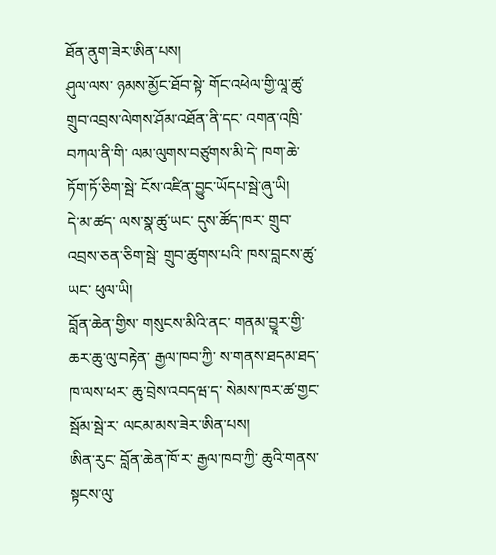ཐོན་ནུག་ཟེར་ཨིན་པས།
ཤུལ་ལས་ ཉམས་མྱོང་ཐོབ་སྟེ་ གོང་འཕེལ་གྱི་ལཱ་ཚུ་ གྲུབ་འབྲས་ལེགས་ཤོམ་འཐོན་ནི་དང་ འགན་འཁྲི་བཀལ་ནི་གི་ ལམ་ལུགས་བཙུགས་མི་དེ་ ཁག་ཆེ་ཏོག་ཏོ་ཅིག་སྦེ་ ངོས་འཛིན་བྱུང་ཡོདཔ་སྦེ་ཞུ་ཡི།
དེ་མ་ཚད་ ལས་སྣ་ཚུ་ཡང་ དུས་ཚོད་ཁར་ གྲུབ་འབྲས་ཅན་ཅིག་སྦེ་ གྲུབ་ཚུགས་པའི་ ཁས་བླངས་ཚུ་ཡང་ ཕུལ་ཡི།
བློན་ཆེན་གྱིས་ གསུངས་མིའི་ནང་ གནམ་བྱཱར་གྱི་ཆར་ཆུ་ལུ་བརྟེན་ རྒྱལ་ཁབ་ཀྱི་ ས་གནས་ཐདམ་ཐད་ཁ་ལས་ཕར་ ཆུ་བྲེས་འབདཝ་ད་ སེམས་ཁར་ཚ་གྱང་སྦོམ་སྦེ་ར་ ལངམ་མས་ཟེར་ཨིན་པས།
ཨིན་རུང་ བློན་ཆེན་ཁོ་ར་ རྒྱལ་ཁབ་ཀྱི་ ཆུའི་གནས་སྟངས་ལུ་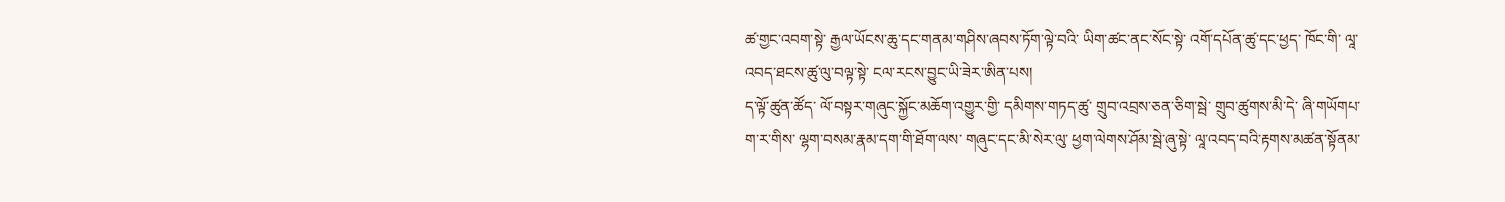ཚ་གྱང་འབག་སྟེ་ རྒྱལ་ཡོངས་ཆུ་དང་གནམ་གཤིས་ཞབས་ཏོག་ལྟེ་བའི་ ཡིག་ཚང་ནང་སོང་སྟེ་ འགོ་དཔོན་ཚུ་དང་ཕྱད་ ཁོང་གི་ ལཱ་འབད་ཐངས་ཚུ་ལུ་བལྟ་སྟེ་ ངལ་རངས་བྱུང་ཡི་ཟེར་ཨིན་པས།
ད་ལྟོ་ཚུན་ཚོད་ ལོ་བསྟར་གཞུང་སྐྱོང་མཆོག་འགྱུར་གྱི་ དམིགས་གཏད་ཚུ་ གྲུབ་འབྲས་ཅན་ཅིག་སྦེ་ གྲུབ་ཚུགས་མི་དེ་ ཞི་གཡོགཔ་ག་ར་གིས་ ལྷག་བསམ་རྣམ་དག་གི་ཐོག་ལས་ གཞུང་དང་མི་སེར་ལུ་ ཕྱག་ལེགས་ཤོམ་སྦེ་ཞུ་སྟེ་ ལཱ་འབད་བའི་རྟགས་མཚན་སྟོནམ་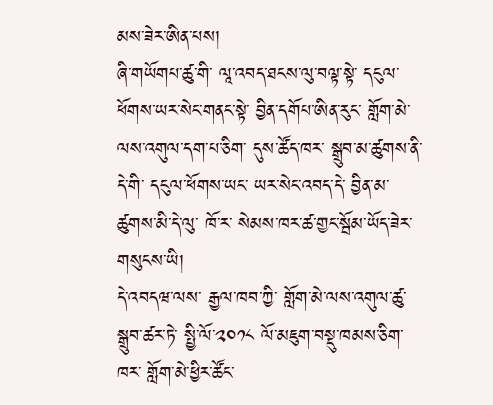མས་ཟེར་ཨིན་པས།
ཞི་གཡོགཔ་ཚུ་གི་ ལཱ་འབད་ཐངས་ལུ་བལྟ་སྟེ་ དངུལ་ཕོགས་ཡར་སེང་གནང་སྟེ་ བྱིན་དགོཔ་ཨིན་རུང་ གློག་མེ་ལས་འགུལ་དག་པ་ཅིག་ དུས་ཚོད་ཁར་ སྒྲུབ་མ་ཚུགས་ནི་དེ་གི་ དངུལ་ཕོགས་ཡང་ ཡར་སེང་འབད་དེ་ བྱིན་མ་ཚུགས་མི་དེ་ལུ་ ཁོ་ར་ སེམས་ཁར་ཚ་གྱང་སྦོམ་ཡོད་ཟེར་གསུངས་ཡི།
དེ་འབདཝ་ལས་ རྒྱལ་ཁབ་ཀྱི་ གློག་མེ་ལས་འགུལ་ཚུ་ སྒྲུབ་ཚར་ཏེ་ སྤྱི་ལོ་༢༠༡༨ ལོ་མཇུག་བསྡུ་ཁམས་ཅིག་ཁར་ གློག་མེ་ཕྱིར་ཚོང་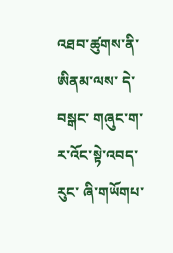འཐབ་ཚུགས་ནི་ཨིནམ་ལས་ དེ་བསྒང་ གཞུང་ག་ར་འོང་སྟེ་འབད་རུང་ ཞི་གཡོགཔ་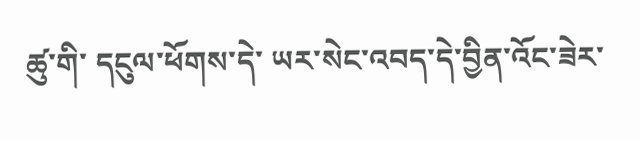ཚུ་གི་ དངུལ་ཕོགས་དེ་ ཡར་སེང་འབད་དེ་བྱིན་འོང་ཟེར་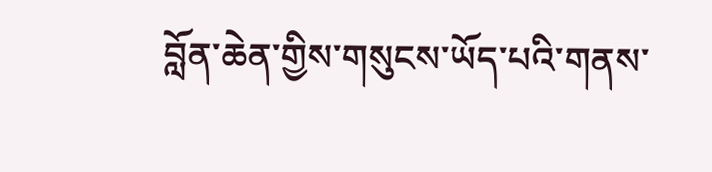བློན་ཆེན་གྱིས་གསུངས་ཡོད་པའི་གནས་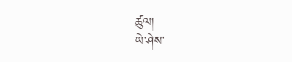ཚུལ།
ཡེ་ཤེས་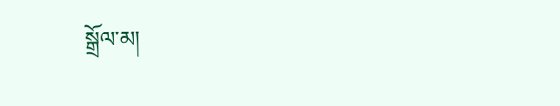སྒྲོལ་མ།